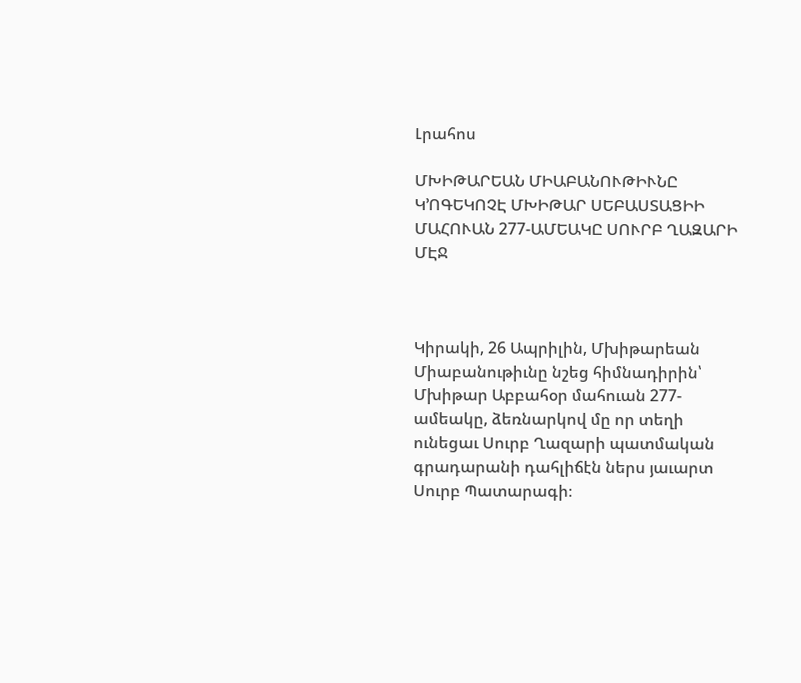Լրահոս

ՄԽԻԹԱՐԵԱՆ ՄԻԱԲԱՆՈՒԹԻՒՆԸ Կ՚ՈԳԵԿՈՉԷ ՄԽԻԹԱՐ ՍԵԲԱՍՏԱՑԻԻ ՄԱՀՈՒԱՆ 277-ԱՄԵԱԿԸ ՍՈՒՐԲ ՂԱԶԱՐԻ ՄԷՋ



Կիրակի, 26 Ապրիլին, Մխիթարեան Միաբանութիւնը նշեց հիմնադիրին՝ Մխիթար Աբբահօր մահուան 277-ամեակը, ձեռնարկով մը որ տեղի ունեցաւ Սուրբ Ղազարի պատմական գրադարանի դահլիճէն ներս յաւարտ Սուրբ Պատարագի։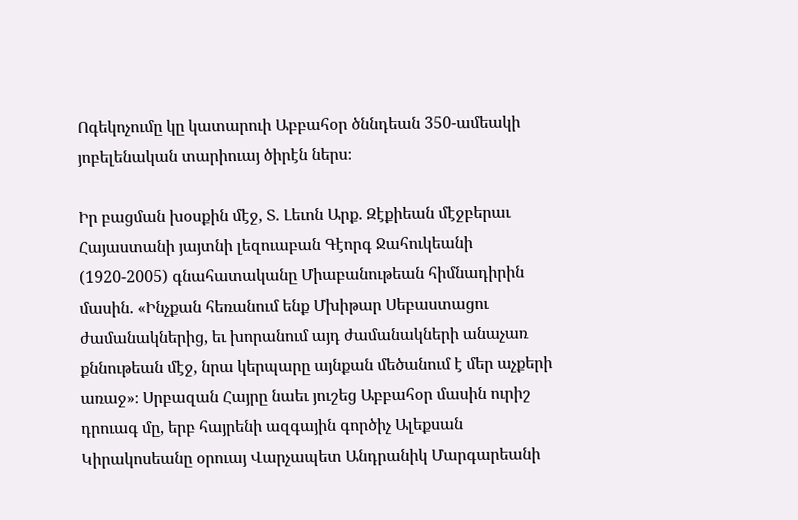Ոգեկոչումը կը կատարուի Աբբահօր ծննդեան 350-ամեակի յոբելենական տարիուայ ծիրէն ներս։

Իր բացման խօսքին մէջ, Տ. Լեւոն Արք. Զէքիեան մէջբերաւ Հայաստանի յայտնի լեզուաբան Գէորգ Ջահուկեանի (1920-2005) գնահատականը Միաբանութեան հիմնադիրին մասին. «Ինչքան հեռանում ենք Մխիթար Սեբաստացու ժամանակներից, եւ խորանում այդ ժամանակների անաչառ քննութեան մէջ, նրա կերպարը այնքան մեծանում է մեր աչքերի առաջ»։ Սրբազան Հայրը նաեւ յուշեց Աբբահօր մասին ուրիշ դրուագ մը, երբ հայրենի ազգային գործիչ Ալեքսան Կիրակոսեանը օրուայ Վարչապետ Անդրանիկ Մարգարեանի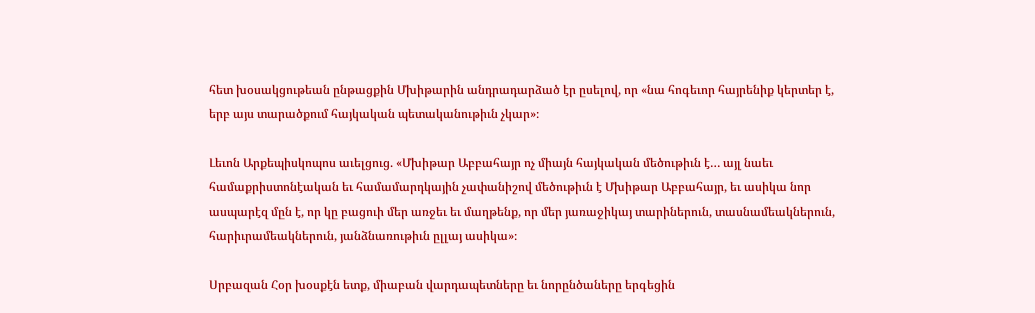հետ խօսակցութեան ընթացքին Մխիթարին անդրադարձած էր ըսելով, որ «նա հոգեւոր հայրենիք կերտեր է, երբ այս տարածքում հայկական պետականութիւն չկար»։

Լեւոն Արքեպիսկոպոս աւելցուց. «Մխիթար Աբբահայր ոչ միայն հայկական մեծութիւն է… այլ նաեւ համաքրիստոնէական եւ համամարդկային չափանիշով մեծութիւն է Մխիթար Աբբահայր, եւ ասիկա նոր ասպարէզ մըն է, որ կը բացուի մեր առջեւ եւ մաղթենք, որ մեր յառաջիկայ տարիներուն, տասնամեակներուն, հարիւրամեակներուն, յանձնառութիւն ըլլայ ասիկա»։

Սրբազան Հօր խօսքէն ետք, միաբան վարդապետները եւ նորընծաները երգեցին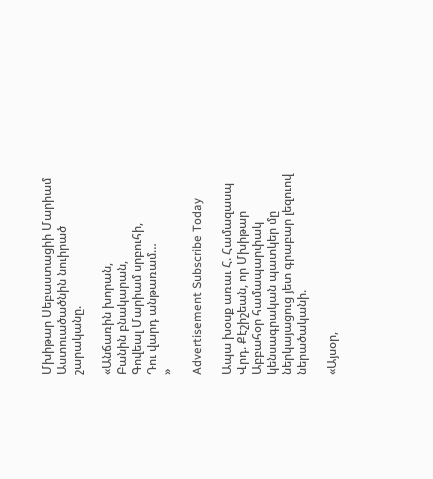Մխիթար Սեբաստացիի Մարիամ Աստուածածնին նուիրած շարականը.

«Անճառին խորան,
Բանին բնակարան,
Գովեալ Մարիամ սրբուհի,
Դու վարդ անթառամ…
»

Advertisement Subscribe Today

Ապա խօսք առաւ Հ. Համազասպ Վրդ. Քէշիշեան, որ Մխիթար Աբբահօր համապարփակ կենսագրական պատկեր մը ներկայացուց յետ գրաբար լեզուով ներածականի.

«Այսօր,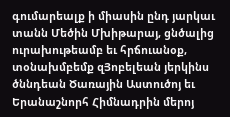գումարեալք ի միասին ընդ յարկաւ տանն Մեծին Մխիթարայ, ցնծալից ուրախութեամբ եւ հրճուանօք, տօնախմբեմք զՅոբելեան յերկինս ծննդեան Ծառային Աստուծոյ եւ Երանաշնորհ Հիմնադրին մերոյ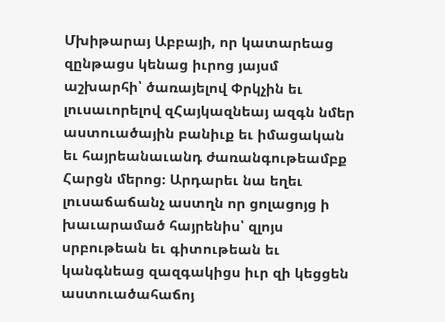Մխիթարայ Աբբայի, որ կատարեաց զընթացս կենաց իւրոց յայսմ աշխարհի՝ ծառայելով Փրկչին եւ լուսաւորելով զՀայկազնեայ ազգն նմեր աստուածային բանիւք եւ իմացական եւ հայրեանաւանդ ժառանգութեամբք Հարցն մերոց։ Արդարեւ նա եղեւ լուսաճաճանչ աստղն որ ցոլացոյց ի խաւարամած հայրենիս՝ զլոյս սրբութեան եւ գիտութեան եւ կանգնեաց զազգակիցս իւր զի կեցցեն աստուածահաճոյ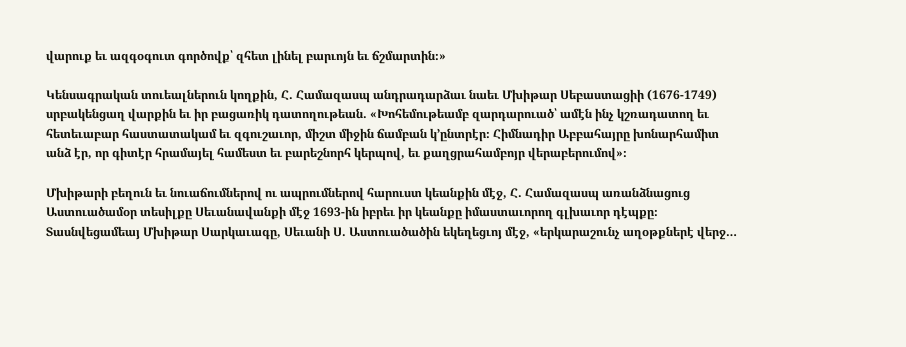վարուք եւ ազգօգուտ գործովք՝ զհետ լինել բարւոյն եւ ճշմարտին։»

Կենսագրական տուեալներուն կողքին, Հ. Համազասպ անդրադարձաւ նաեւ Մխիթար Սեբաստացիի (1676-1749) սրբակենցաղ վարքին եւ իր բացառիկ դատողութեան. «Խոհեմութեամբ զարդարուած՝ ամէն ինչ կշռադատող եւ հետեւաբար հաստատակամ եւ զգուշաւոր, միշտ միջին ճամբան կ՚ընտրէր։ Հիմնադիր Աբբահայրը խոնարհամիտ անձ էր, որ գիտէր հրամայել համեստ եւ բարեշնորհ կերպով, եւ քաղցրահամբոյր վերաբերումով»։

Մխիթարի բեղուն եւ նուաճումներով ու ապրումներով հարուստ կեանքին մէջ, Հ. Համազասպ առանձնացուց Աստուածամօր տեսիլքը Սեւանավանքի մէջ 1693-ին իբրեւ իր կեանքը իմաստաւորող գլխաւոր դէպքը։ Տասնվեցամեայ Մխիթար Սարկաւագը, Սեւանի Ս. Աստուածածին եկեղեցւոյ մէջ, «երկարաշունչ աղօթքներէ վերջ…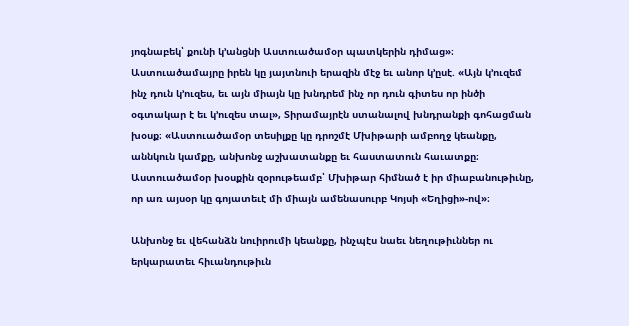յոգնաբեկ՝ քունի կ՚անցնի Աստուածամօր պատկերին դիմաց»։ Աստուածամայրը իրեն կը յայտնուի երազին մէջ եւ անոր կ՚ըսէ. «Այն կ՚ուզեմ ինչ դուն կ՚ուզես, եւ այն միայն կը խնդրեմ ինչ որ դուն գիտես որ ինծի օգտակար է եւ կ՚ուզես տալ», Տիրամայրէն ստանալով խնդրանքի գոհացման խօսք։ «Աստուածամօր տեսիլքը կը դրոշմէ Մխիթարի ամբողջ կեանքը, աննկուն կամքը, անխոնջ աշխատանքը եւ հաստատուն հաւատքը։ Աստուածամօր խօսքին զօրութեամբ՝ Մխիթար հիմնած է իր միաբանութիւնը, որ առ այսօր կը գոյատեւէ մի միայն ամենասուրբ Կոյսի «Եղիցի»-ով»։

Անխոնջ եւ վեհանձն նուիրումի կեանքը, ինչպէս նաեւ նեղութիւններ ու երկարատեւ հիւանդութիւն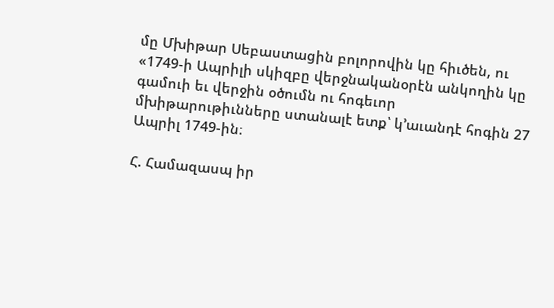մը Մխիթար Սեբաստացին բոլորովին կը հիւծեն, ու «1749-ի Ապրիլի սկիզբը վերջնականօրէն անկողին կը գամուի եւ վերջին օծումն ու հոգեւոր մխիթարութիւնները ստանալէ ետք՝ կ՚աւանդէ հոգին 27 Ապրիլ 1749-ին։

Հ. Համազասպ իր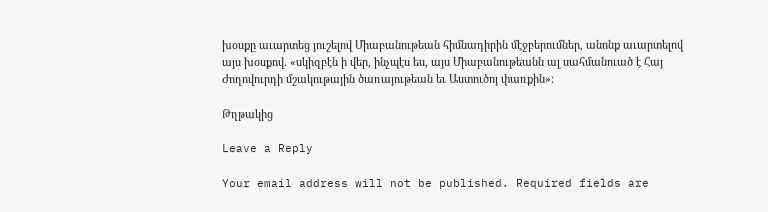խօսքը աւարտեց յուշելով Միաբանութեան հիմնադիրին մէջբերումներ, անոնք աւարտելով այս խօսքով. «սկիզբէն ի վեր, ինչպէս ես, այս Միաբանութեանն ալ սահմանուած է Հայ Ժողովուրդի մշակութային ծառայութեան եւ Աստուծոյ փառքին»։

Թղթակից

Leave a Reply

Your email address will not be published. Required fields are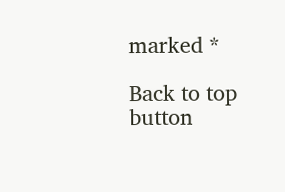marked *

Back to top button